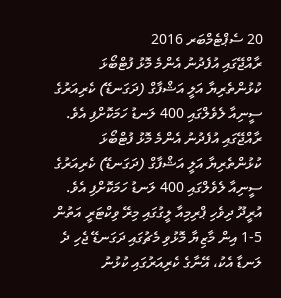20 ސެޕްޓެމްބަރ 2016
ރާއްޖޭގައި އުފެދުނު އެންމެ މޮޅު ފުޓްބޯޅަ ކުޅުންތެރިޔާ އަލީ އަޝްފާގް (ދަގަނޑޭ) ކެރިއަރުގެ ސީނިއާ ލެވެލްގައި 400 ލަނޑު ހަމަކޮށްފި އެވެ.
ރާއްޖޭގައި އުފެދުނު އެންމެ މޮޅު ފުޓްބޯޅަ ކުޅުންތެރިޔާ އަލީ އަޝްފާގް (ދަގަނޑޭ) ކެރިއަރުގެ ސީނިއާ ލެވެލްގައި 400 ލަނޑު ހަމަކޮށްފި އެވެ.
އުރީދޫ ދިވެހި ޕްރިމިއާ ލީގުގައި މިރޭ ވިކްޓަރީ އަތުން 5-1 އިން މާޒިޔާ މޮޅުވި މެޗުގައި ދަގަނޑޭ ޖެހި ދެ ލަނޑާ އެކު، އޭނާގެ ކެރިއަރުގައި ކުޅުނު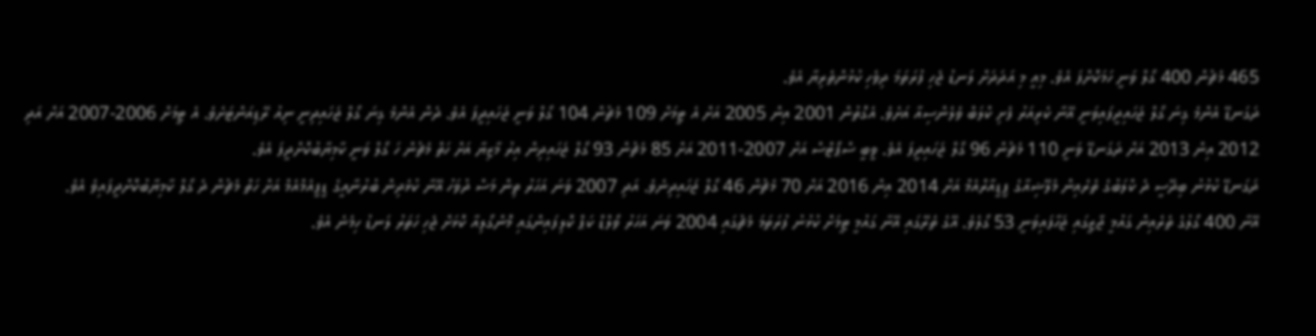465 މެޗުން 400 ގޯލް ވަނީ ހަމަކޮށްފަ އެވެ. މިއީ މި އަދަދަށް ލަނޑު ޖެހި ފުރަތަމަ ދިވެހި ކުޅުންތެރިޔާ އެވެ.
ދަގަނޑޭ އެންމެ ގިނަ ގޯލް ޖަހައިދީފައިވަނީ އޭނާ ކެރިއަރު ފެށި ކްލަބް ވެލެންސިއާ އަށެވެ. އެގޮތުން 2001 އިން 2005 އަށް އެ ޓީމަށް 109 މެޗުން 104 ގޯލް ވަނީ ޖަހައިދީފަ އެވެ. ދެން އެންމެ ގިނަ ގޯލް ޖަހައިދިނީ ނިއު ރޭޑިއަންޓަށެވެ. އެ ޓީމަށް 2006-2007 އަށް އަދި 2012 އިން 2013 އަށް ދަގަނޑޭ ވަނީ 110 މެޗުން 96 ގޯލް ޖަހައިދީފަ އެވެ. ވީބީ ސްޕޯޓްސް އަށް 2007-2011 އަށް 85 މެޗުން 93 ގޯލް ޖަހައިދިން އިރު މާޒިޔާ އަށް ހަތް މެޗުން ހަ ގޯލް ވަނީ ކާމިޔާބުކޮށްދީފަ އެވެ.
ދަގަނޑޭ ކުޅުނު ބިދޭސީ ދެ ކްލަބުގެ ތެރެއިން މެލޭޝިއާގެ ޕީޑީއާރްއެމް އަށް 2014 އިން 2016 އަށް 70 މެޗުން 46 ގޯލް ޖަހައިދިނެވެ. އަދި 2007 ވަނަ އަހަރު ތިން މަސް ދުވަހު އޭނާ ކުޅެދިން ބުރުނާއީގެ ޑީޕީއެމްއެމް އަށް ހަތް މެޗުން ދެ ގޯލް ކާމިޔާބުކޮށްދީފައިވެ އެވެ.
އޭނާ 400 ގޯލުގެ ތެރެއިން ގައުމީ ޖާޒީގައި ޖަހާފައިވަނީ 53 ގޯލެވެ. އޭގެ ތެރޭގައި އޭނާ ގައުމީ ޓީމަށް ކުޅުނު ފުރަތަމަ މެޗުގައި 2004 ވަނަ އަހަރު ވޯލްޑް ކަޕް ކޮލިފައިންގައި މޮންގޯލިއާ ކޮޅަށް ޖެހި ހަތަރު ލަނޑު ހިމެނެ އެވެ.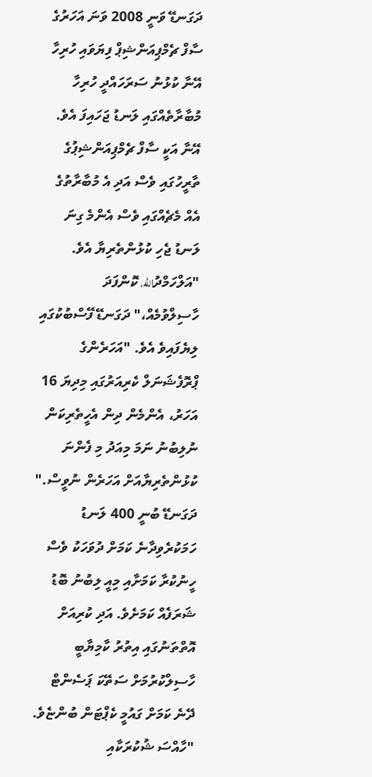ދަގަނޑޭ ވަނީ 2008 ވަނަ އަހަރުގެ ސާފް ޗެމްޕިއަންޝިޕް ފިޔަވައި ހުރިހާ އޭނާ ކުޅުނު ސަރަހައްދީ ހުރިހާ މުބާރާތެއްގައި ލަނޑު ޖަހައިފަ އެވެ. އޭނާ އަކީ ސާފް ޗެމްޕިއަންޝިޕުގެ ތާރީހުގައި ވެސް އަދި އެ މުބާރާތުގެ އެއް މެޗެއްގައި ވެސް އެންމެ ގިނަ ލަނޑު ޖެހި ކުޅުންތެރިޔާ އެވެ.
"އަލްހަމްދުالله. ކޮންފަދަ ހާސިލްވުމެއް،" ދަގަނޑޭ ފޭސްބުކުގައި ލިޔެފައިވެ އެވެ. "އަހަރެންގެ ޕްރޮފެޝަނަލް ކެރިއަރުގައި މިދިޔަ 16 އަހަރު، އެންމެން ދިން އެހީތެރިކަން ނުލިބުނު ނަމަ މިއަދު މި ފެންނަ ކުޅުންތެރިޔާއަށް އަހަރެން ނުވީސް."
ދަގަނޑޭ ބުނީ 400 ލަނޑު ހަމަކުރެވިދާނެ ކަމަށް ދުވަހަކު ވެސް ހީނުކުރާ ކަމަށާއި މިއީ ލިބުނު ބޮޑު ޝަރަފެއް ކަމަށެވެ. އަދި ކުރިއަށް އޮތްތަނުގައި އިތުރު ކާމިޔާބީ ހާސިލްކުރުމަށް ސަތޭކަ ޕަސެންޓް ދޭނެ ކަމަށް ގައުމީ ކެޕްޓަން ބުންޏެވެ.
"ހާއްސަ ޝުކުރަކާއި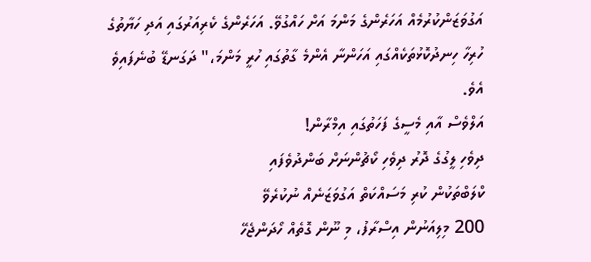އަގުވަޒަންކުރުމެއް އަހަރެންގެ މަންމަ އަށް ހައްގުވޭ. އަހަރެންގެ ކެރިއަރުގައި އަދި ހަޔާތުގެ ހުރިހާ ހިނދުކޮޅުތަކެއްގައި އަހަންނާ އެންމެ ގާތުގައި ހުރީ މަންމަ،" ދަގަނޑޭ ބުނެފައިވެ އެވެ.
އަލްވެސް އާއި މެސީގެ ފަހަތުގައި އިމްރާން!
ދިވެހި ލީގުގެ ދޮރު ދިވެހި ކޯޗުންނަށް ބަންދުވެފައި
ކްލަބްތަކުން ކުރި މަސައްކަތް އަގުވަޒަނެއް ނުކުރެވޭ
200 މިލިއަނުން އިސްރާފު، މި ނޫން ގޮތެއް ހޯދަންޖެހޭ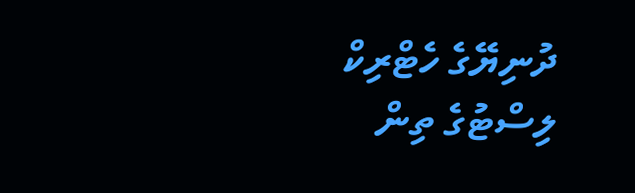ދުނިޔޭގެ ހެޓްރިކް ލިސްޓުގެ ތިން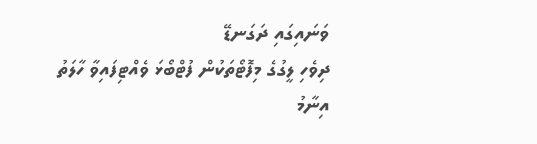ވަނައިގައި ދަގަނޑޭ
ދިވެހި ލީގުގެ މިފޮޓޯތަކުން ފުޓްބޯޅަ ވެއްޓިފައިވާ ހާލަތު
އިނާމު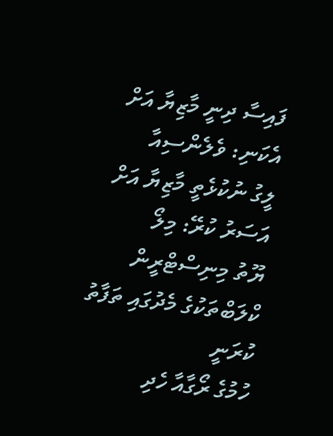ފައިސާ ދިނީ މާޒިޔާ އަށް އެކަނި: ވެލެންސިއާ
ލީގު ނުކުޅެތީ މާޒިޔާ އަށް އަސަރު ކުރޭ: މިލޯ
ޔޫތު މިނިސްޓްރީން ކްލަބްތަކުގެ މެދުގައި ތަފާތު ކުރަނީ
ހުމުގެ ރޯގާއާ ހެދި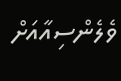ވެލެންސިއާއަށް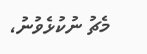މެޗު ނުކުޅެވުނު،